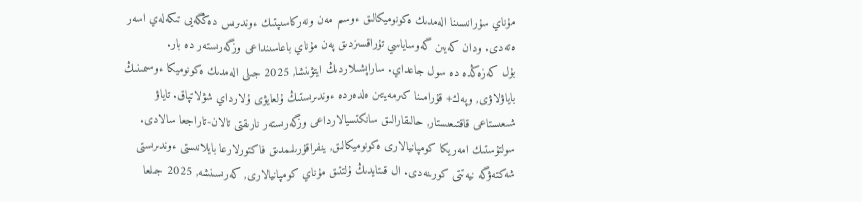مۇناي سۇرانىسىنا الەمدىك ەكونوميكالىق ءوسىم مەن ونەركاسىپتىك ءوندىرىس دەڭگەيى تىكەلەي اسەر ەتەدى. ودان كەيىن گەوساياسي تۇراقسىزدىق پەن مۇناي باعاسىنداعى وزگەرىستەر دە بار.
بۇل كەزەڭدە دە سول جاعداي. ساراپشىلاردىڭ ايتۋىنشا, 2025 جىلى الەمدىك ەكونوميكا ءوسىمىنىڭ باياۋلاۋى, وپەك+ قۇرامىنا كىرمەيتىن ەلدەردە ءوندىرىستىڭ ۇلعايۋى ۇلارداي شۋلاتپاق. تاياۋ شىعىستاعى قاقتىعىستار, حالىقارالىق سانكتسيالارداعى وزگەرىستەر نارىقتى تالان-تاراجعا سالادى.
سولتۇستىك امەريكا كومپانيالارى ەكونوميكالىق, ينفراقۇرىلىمدىق فاكتورلارعا بايلانىستى ءوندىرىستى شەكتەۋگە نيەتتى كورىنەدى. ال قىتايدىڭ ۇلتتىق مۇناي كومپانيالارى, كەرىسىنشە, 2025 جىلعا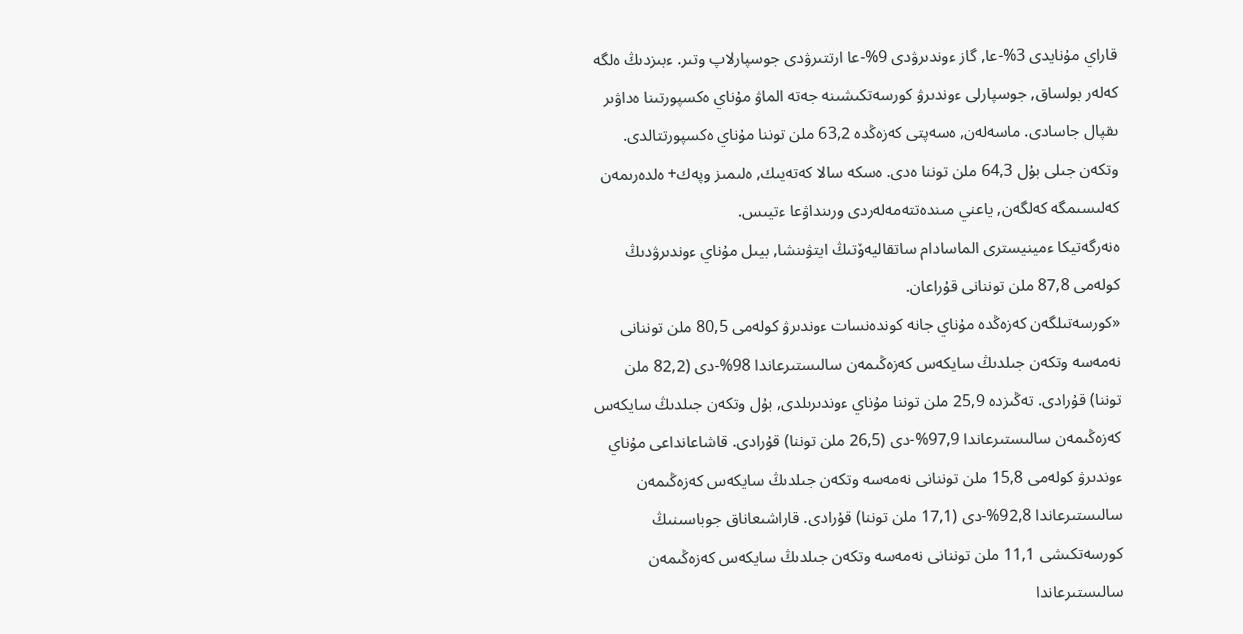قاراي مۇنايدى 3%-عا, گاز ءوندىرۋدى 9%-عا ارتتىرۋدى جوسپارلاپ وتىر. ءبىزدىڭ ەلگە كەلەر بولساق, جوسپارلى ءوندىرۋ كورسەتكىشىنە جەتە الماۋ مۇناي ەكسپورتىنا ەداۋىر ىقپال جاسادى. ماسەلەن, ەسەپتى كەزەڭدە 63,2 ملن توننا مۇناي ەكسپورتتالدى. وتكەن جىلى بۇل 64,3 ملن توننا ەدى. ەسكە سالا كەتەيىك, ەلىمىز وپەك+ ەلدەرىمەن كەلىسىمگە كەلگەن, ياعني مىندەتتەمەلەردى ورىنداۋعا ءتيىس.
ەنەرگەتيكا ءمينيسترى الماسادام ساتقاليەۆتىڭ ايتۋىنشا, بيىل مۇناي ءوندىرۋدىڭ كولەمى 87,8 ملن توننانى قۇراعان.
«كورسەتىلگەن كەزەڭدە مۇناي جانە كوندەنسات ءوندىرۋ كولەمى 80,5 ملن توننانى نەمەسە وتكەن جىلدىڭ سايكەس كەزەڭىمەن سالىستىرعاندا 98%-دى (82,2 ملن توننا) قۇرادى. تەڭىزدە 25,9 ملن توننا مۇناي ءوندىرىلدى, بۇل وتكەن جىلدىڭ سايكەس كەزەڭىمەن سالىستىرعاندا 97,9%-دى (26,5 ملن توننا) قۇرادى. قاشاعانداعى مۇناي ءوندىرۋ كولەمى 15,8 ملن توننانى نەمەسە وتكەن جىلدىڭ سايكەس كەزەڭىمەن سالىستىرعاندا 92,8%-دى (17,1 ملن توننا) قۇرادى. قاراشىعاناق جوباسىنىڭ كورسەتكىشى 11,1 ملن توننانى نەمەسە وتكەن جىلدىڭ سايكەس كەزەڭىمەن سالىستىرعاندا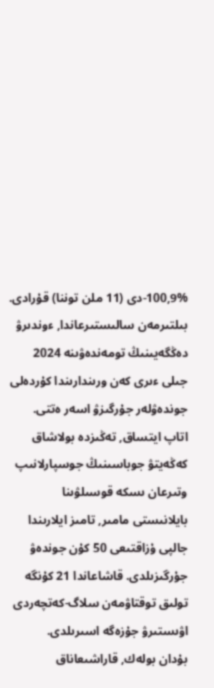100,9%-دى (11 ملن توننا) قۇرادى.
بىلتىرمەن سالىستىرعاندا, ءوندىرۋ دەڭگەيىنىڭ تومەندەۋىنە 2024 جىلى ءىرى كەن ورىندارىندا كۇردەلى جوندەۋلەر جۇرگىزۋ اسەر ەتتى. اتاپ ايتساق, تەڭىزدە بولاشاق كەڭەيتۋ جوباسىنىڭ جوسپارلانىپ وتىرعان ىسكە قوسىلۋىنا بايلانىستى مامىر, تامىز ايلارىندا جالپى ۇزاقتىعى 50 كۇن جوندەۋ جۇرگىزىلدى. قاشاعاندا 21 كۇنگە تولىق توقتاۋمەن سلاگ-كەتچەردى اۋىستىرۋ جۇزەگە اسىرىلدى.
بۇدان بولەك, قاراشىعاناق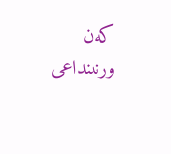كەن ورنىنداعى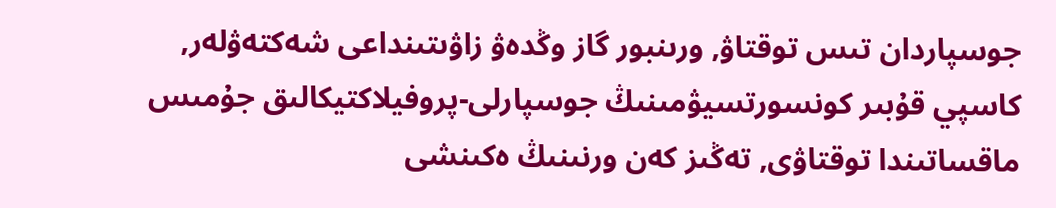جوسپاردان تىس توقتاۋ, ورىنبور گاز وڭدەۋ زاۋىتىنداعى شەكتەۋلەر, كاسپي قۇبىر كونسورتسيۋمىنىڭ جوسپارلى-پروفيلاكتيكالىق جۇمىس ماقساتىندا توقتاۋى, تەڭىز كەن ورنىنىڭ ەكىنشى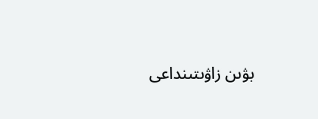بۋىن زاۋىتىنداعى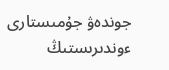جوندەۋ جۇمىستارى ءوندىرىستىڭ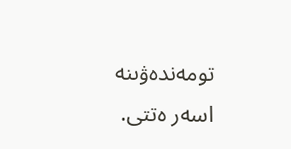تومەندەۋىنە اسەر ەتتى.